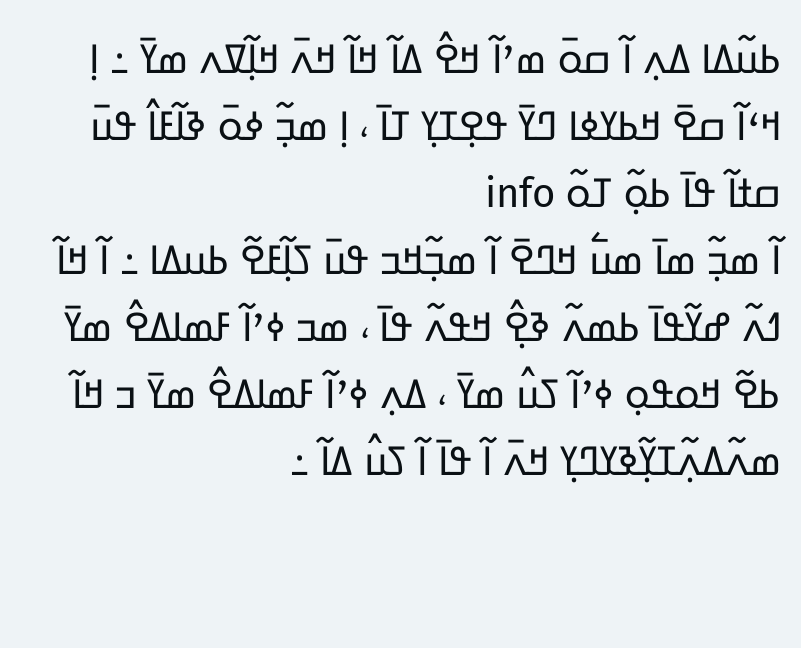ߕߎ߬ߡߊ ߡߍ߲ ߊ߬ ߛߋ߫ ߘߴߊ߬ ߞߐ߮ ߡߊ߬ ߞߊ߬ ߞߍ߫ ߞߊ߲߬ߜߍ ߘߌ߫ ߸ ߊ߲ ߞߵߊ߬ ߛߐ߫ ߞߕߌߦߊ ߣߌ߫ ߟߐ߲ߠߌ߲ ߠߊ߫ ، ߊ߲ ߘߏ߲߬ ߦߋ߫ ߢߊ߬ߓߊ߮ ߟߎ߫ ߛߙߊ߬ ߟߊ߫ ߕߋ߲߬ ߠߋ߬ info
ߊ߬ ߘߏ߲߬ ߘߊ߫ ߘߎ߱ ߞߣߐ߫ ߊ߬ ߘߏ߲߬ߞߏ ߟߎ߫ ߖߊ߲߬ߓߐ߬ ߕߎߡߊ ߸ ߊ߬ ߞߊ߬ ߗߍ߬ ߝߌ߬ߟߊ߫ ߕߘߍ߬ ߢߐ߲߮ ߞߟߍ߬ ߟߊ߫ ، ߘߏ ߦߴߊ߬ ߓߘߊߡߐ߮ ߘߌ߫ ߕߐ߬ ߞߋߟߋ߲ ߦߴߊ߬ ߖߎ߮ ߘߌ߫ ، ߡߍ߲ ߦߴߊ߬ ߓߘߊߡߐ߮ ߘߌ߫ ߏ ߞߊ߬ ߘߍ߬ߡߍ߲߬ߠߌ߲߬ߢߌߣߌ߲ ߞߍ߫ ߊ߬ ߟߊ߫ ߊ߬ ߖߎ߮ ߡߊ߬ ߸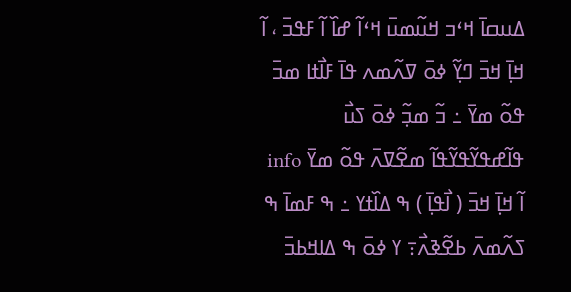ߡߎߛߊ߫ ߞߵߏ ߞߎ߬ߘߎ߫ ߞߵߊ߬ ߝߊ߰ ߊ߬ ߓߟߏ߫ ، ߊ߬ ߞߊ߲߫ ߞߏ߫ ߣߌ߲߬ ߦߋ߫ ߜߍ߬ߘߍ ߟߊ߫ ߓߊ߯ߙߊ ߘߏ߫ ߟߋ߬ ߘߌ߫ ߸ ߏ߬ ߘߏ߲߬ ߦߋ߫ ߖߎ߯ ߟߊ߬ߝߟߌ߬ߟߌ߬ߟߊ߬ ߘߐ߬ߜߍ߫ ߟߋ߬ ߘߌ߫ info
ߊ߬ ߞߊ߲߫ ߞߏ߫ ( ߊ߯ߟߊ߲߫ ) ߒ ߡߊ߰ߙߌ ߸ ߒ ߓߘߊ߫ ߒ ߖߍ߬ߘߍ߫ ߕߐ߬ߢߍ߯߹ ߌ ߦߋ߫ ߒ ߡߊߞߕߏ߫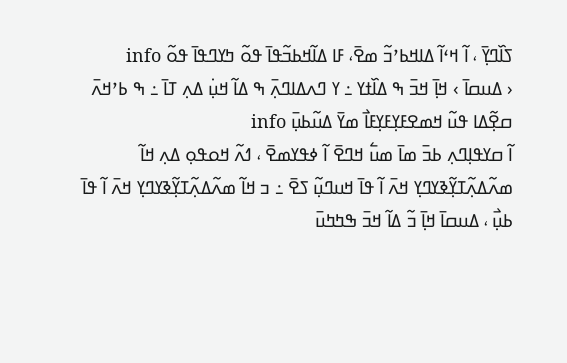ߖߊ߰ߣߌ߲߫ ، ߊ߬ ߞߵߊ߬ ߡߊߞߕߴߏ߬ ߘߐ߫، ߓߊ ߡߊ߬ߞߕߏ߬ߟߊ߫ ߟߋ߬ ߤߌߣߟߊ߫ ߟߋ߬ info
‹ ߡߎߛߊ߫ › ߞߊ߲߫ ߞߏ߫ ߒ ߡߊ߰ߙߌ ߸ ߌ ߣߍߡߊߣߍ߲߫ ߒ ߡߊ߬ ߞߎ߲߭ ߡߍ߲ ߠߊ߫ ߸ ߒ ߕߴߞߍ߫ ߛߐ߲߬ߡߊ ߟߎ߬ ߞߘߐߓߌ߲ߓߌ߲ߓߊ߯ ߘߌ߫ ߡߎ߬ߕߎ߲߫ info
ߊ߬ ߛߌߟߊ߲ߣߍ߲ ߕߏ߫ ߘߊ߫ ߘߎ߱ ߞߣߐ߫ ߊ߬ ߦߟߌߘߐ߫ ، ߗߍ߬ ߞߋߟߋ߲ ߡߍ߲ ߞߊ߬ ߘߍ߬ߡߍ߲߬ߠߌ߲߬ߢߌߣߌ߲ ߞߍ߫ ߊ߬ ߟߊ߫ ߞߎߣߎ߲߬ ߖߐ߫ ߸ ߏ ߞߊ߬ ߘߍ߬ߡߍ߲߬ߠߌ߲߬ߢߌߣߌ߲ ߞߍ߫ ߊ߬ ߟߊ߫ ߕߎ߲߯ ، ߡߎߛߊ߫ ߞߊ߲߫ ߏ߬ ߡߊ߬ ߞߏ߫ ߒߤߤߎ߫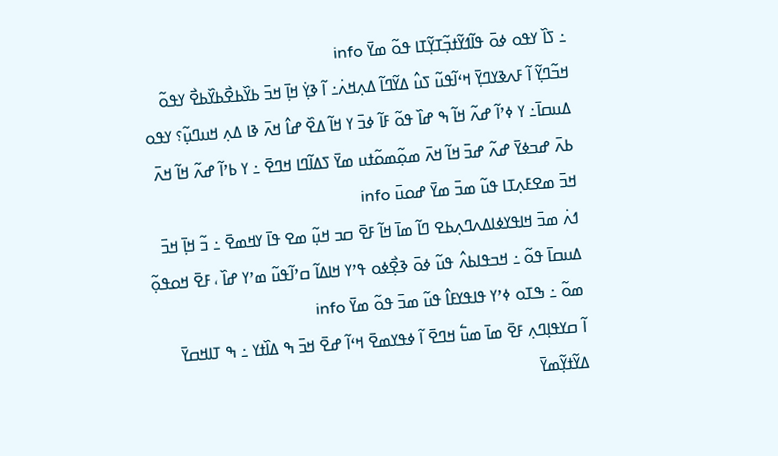߸ ߖߊ߰ ߌߟߋ ߦߋ߫ ߟߊ߬ߗߌ߬ߙߏ߲߬ߠߌ߲߬ߠߊ ߟߋ߬ ߘߌ߫ info
ߞߏ߬ߣߌ߲߬ ߊ߬ ߓߍߢߌߣߌ߲߫ ߞߵߊ߬ߟߎ߬ ߖߎ߮ ߡߌ߬ߣߊ߬ ߡߍ߲ߞߍ߭߸ ߊ߬ ߢߌ߲߭ ߞߊ߲߫ ߞߏ߫ ߕߌ߰ߕߐ߯ߕߌ߰ߕߐ߯ ߌߟߋ߬ ߡߎߛߊ߫߸ ߌ ߦߴߊ߬ ߝߍ߬ ߞߊ߬ ߒ ߝߊ߰ ߟߋ߬ ߓߊ߬ ߦߏ߫ ߌ ߞߊ߬ ߡߐ߰ ߝߊ߮ ߞߍ߫ ߢߊ ߡߍ߲ ߞߎߣߎ߲߬؟ ߌߟߋ ߕߍ߫ ߝߏߦߌ߫ ߝߍ߬ ߝߏ߫ ߞߊ߬ ߞߍ߫ ߘߋ߲߬ߘߋ߬ߙߎ ߘߌ߫ ߖߡߊ߬ߣߊ ߞߣߐ߫ ߸ ߌ ߕߴߊ߬ ߝߍ߬ ߞߊ߬ ߞߍ߫ ߞߏ߫ ߘߐߓߍ߲ߠߊ ߟߎ߬ ߘߏ߫ ߘߌ߫ ߝߋߎ߫ info
ߗߍ߭ ߘߏ߫ ߞߊߟߌߦߊߡߍߣߍ߲ߕߐ ߣߊ߬ ߘߊ߫ ߞߊ߬ ߓߐ߫ ߛߏ ߞߎ߲߬ ߘߐ ߟߊ߫ ߌߞߘߐ߫ ߸ ߏ߬ ߞߊ߲߫ ߞߏ߫ ߡߎߛߊ߫ ߟߋ߬ ߸ ߞߏߟߊߕߍ߮ ߟߎ߬ ߦߋ߫ ߢߐ߲߯ߦߋ ߟߴߌ ߞߊߡߊ߬ ߛߴߊ߬ߟߎ߬ ߘߴߌ ߝߊ߰ ، ߓߐ߫ ߞߋߟߋ߲߬ ߘߋ߬ ߸ ߒߠߋ ߦߴߌ ߟߊߟߌߓߊ߮ ߟߎ߬ ߘߏ߫ ߟߋ߬ ߘߌ߫ info
ߊ߬ ߛߌߟߊ߲ߣߍ߲ ߓߐ߫ ߘߊ߫ ߘߎ߱ ߞߣߐ߫ ߊ߬ ߦߟߌߘߐ߫ ߞߵߊ߬ ߝߐ߫ ߞߏ߫ ߒ ߡߊ߰ߙߌ ߸ ߒ ߠߊߞߛߌ߫ ߡߌ߬ߙߌ߲߬ߘߌ߫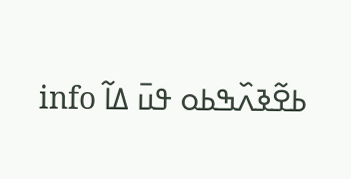ߕߐ߬ߢߍ߰ߒߕߋ ߟߎ߫ ߡߊ߬ info